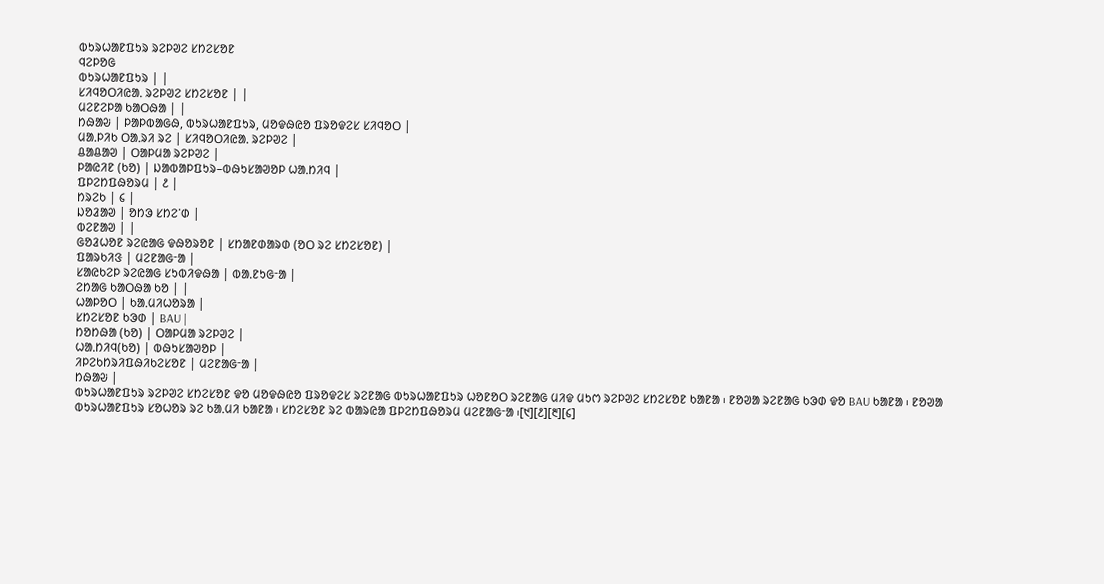ᱵᱩᱨᱦᱟᱱᱯᱩᱨ ᱨᱮᱞᱣᱮ ᱥᱴᱮᱥᱚᱱ
ᱧᱮᱞᱚᱜ
ᱵᱩᱨᱦᱟᱱᱯᱩᱨ | |
ᱥᱤᱧᱚᱛᱤᱭᱟᱹ ᱨᱮᱞᱣᱮ ᱥᱴᱮᱥᱚᱱ | |
ᱢᱮᱱᱮᱞᱟ ᱠᱟᱛᱷᱟ | |
ᱴᱷᱟᱶ | ᱞᱟᱞᱵᱟᱜᱷ, ᱵᱩᱨᱦᱟᱱᱯᱩᱨ, ᱢᱚᱫᱷᱭᱚ ᱯᱨᱚᱫᱮᱥ ᱥᱤᱧᱚᱛ |
ᱢᱟᱹᱞᱤᱠ ᱛᱟᱹᱨᱤ ᱨᱮ | ᱥᱤᱧᱚᱛᱤᱭᱟᱹ ᱨᱮᱞᱣᱮ |
ᱪᱟᱪᱟᱣ | ᱛᱟᱞᱢᱟ ᱨᱮᱞᱣᱮ |
ᱞᱟᱭᱤᱱ (ᱠᱚ) | ᱡᱟᱵᱟᱞᱯᱩᱨ–ᱵᱷᱩᱥᱟᱣᱚᱞ ᱦᱟᱹᱴᱤᱧ |
ᱯᱞᱮᱴᱯᱷᱚᱨᱢ | ᱒ |
ᱴᱨᱮᱠ | ᱔ |
ᱡᱚᱲᱟᱣ | ᱚᱴᱳ ᱥᱴᱮᱸᱰ |
ᱵᱮᱱᱟᱣ | |
ᱜᱚᱲᱦᱚᱱ ᱨᱮᱭᱟᱜ ᱫᱷᱚᱨᱚᱱ | ᱥᱴᱟᱱᱰᱟᱨᱰ (ᱚᱛ ᱨᱮ ᱥᱴᱮᱥᱚᱱ) |
ᱯᱟᱨᱠᱤᱝ | ᱢᱮᱱᱟᱜᱼᱟ |
ᱥᱟᱭᱠᱮᱞ ᱨᱮᱭᱟᱜ ᱥᱩᱵᱤᱫᱷᱟ | ᱵᱟᱹᱱᱩᱜᱼᱟ |
ᱮᱴᱟᱜ ᱠᱟᱛᱷᱟ ᱠᱚ | |
ᱦᱟᱞᱚᱛ | ᱠᱟᱹᱢᱤᱦᱚᱨᱟ |
ᱥᱴᱮᱥᱚᱱ ᱠᱳᱰ | BAU |
ᱴᱚᱴᱷᱟ (ᱠᱚ) | ᱛᱟᱞᱢᱟ ᱨᱮᱞᱣᱮ |
ᱦᱟᱹᱴᱤᱧ(ᱠᱚ) | ᱵᱷᱩᱥᱟᱣᱚᱞ |
ᱤᱞᱮᱠᱴᱨᱤᱯᱷᱤᱠᱮᱥᱚᱱ | ᱢᱮᱱᱟᱜᱼᱟ |
ᱴᱷᱟᱶ |
ᱵᱩᱨᱦᱟᱱᱯᱩᱨ ᱨᱮᱞᱣᱮ ᱥᱴᱮᱥᱚᱱ ᱫᱚ ᱢᱚᱫᱷᱭᱚ ᱯᱨᱚᱫᱮᱥ ᱨᱮᱱᱟᱜ ᱵᱩᱨᱦᱟᱱᱯᱩᱨ ᱦᱚᱱᱚᱛ ᱨᱮᱱᱟᱜ ᱢᱤᱫ ᱢᱩᱬ ᱨᱮᱞᱣᱮ ᱥᱴᱮᱥᱚᱱ ᱠᱟᱱᱟ ᱾ ᱱᱚᱣᱟ ᱨᱮᱱᱟᱜ ᱠᱳᱰ ᱫᱚ BAU ᱠᱟᱱᱟ ᱾ ᱱᱚᱣᱟ ᱵᱩᱨᱦᱟᱱᱯᱩᱨ ᱥᱚᱦᱚᱨ ᱨᱮ ᱠᱟᱹᱢᱤ ᱠᱟᱱᱟ ᱾ ᱥᱴᱮᱥᱚᱱ ᱨᱮ ᱵᱟᱨᱭᱟ ᱯᱞᱮᱴᱯᱷᱚᱨᱢ ᱢᱮᱱᱟᱜᱼᱟ ᱾[᱑][᱒][᱓][᱔]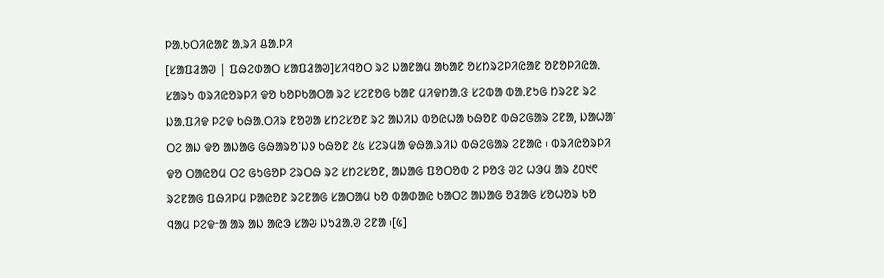ᱞᱟᱹᱠᱛᱤᱭᱟᱱ ᱟᱹᱨᱤ ᱪᱟᱹᱞᱤ
[ᱥᱟᱯᱲᱟᱣ | ᱯᱷᱮᱰᱟᱛ ᱥᱟᱯᱲᱟᱣ]ᱥᱤᱧᱚᱛ ᱨᱮ ᱡᱟᱱᱟᱢ ᱟᱠᱟᱱ ᱚᱥᱴᱨᱮᱞᱤᱭᱟᱱ ᱚᱱᱚᱞᱤᱭᱟᱹ ᱥᱟᱨᱩ ᱵᱨᱤᱭᱚᱨᱞᱤ ᱫᱚ ᱠᱚᱞᱠᱟᱛᱟ ᱨᱮ ᱥᱮᱱᱚᱜ ᱠᱟᱱ ᱢᱤᱫᱴᱟᱹᱝ ᱥᱮᱵᱟ ᱵᱟᱹᱱᱩᱜ ᱴᱨᱮᱱ ᱨᱮ ᱡᱟᱹᱯᱤᱫ ᱞᱮᱫ ᱠᱷᱟᱹᱛᱤᱨ ᱱᱚᱣᱟ ᱥᱴᱮᱥᱚᱱ ᱨᱮ ᱟᱡᱤᱡ ᱵᱚᱭᱦᱟ ᱠᱷᱚᱱ ᱵᱷᱮᱜᱟᱨ ᱮᱱᱟ, ᱡᱟᱦᱟᱸ ᱛᱮ ᱟᱡ ᱫᱚ ᱟᱡᱟᱜ ᱜᱷᱟᱨᱚᱸᱡᱽ ᱠᱷᱚᱱ ᱒᱕ ᱥᱮᱨᱢᱟ ᱫᱷᱟᱹᱨᱤᱡ ᱵᱷᱮᱜᱟᱨ ᱮᱱᱟᱭ ᱾ ᱵᱨᱤᱭᱚᱨᱞᱤ ᱫᱚ ᱛᱟᱭᱚᱢ ᱛᱮ ᱜᱩᱜᱚᱞ ᱮᱨᱛᱷ ᱨᱮ ᱥᱴᱮᱥᱚᱱ, ᱟᱡᱟᱜ ᱯᱚᱛᱚᱵ ᱮ ᱞᱚᱝ ᱣᱮ ᱦᱳᱢ ᱟᱨ ᱒᱐᱑᱖ ᱨᱮᱱᱟᱜ ᱯᱷᱤᱞᱢ ᱞᱟᱭᱚᱱ ᱨᱮᱱᱟᱜ ᱥᱟᱛᱟᱢ ᱠᱚ ᱵᱟᱰᱟᱭ ᱠᱟᱛᱮ ᱟᱡᱟᱜ ᱚᱲᱟᱜ ᱥᱚᱦᱚᱨ ᱠᱚ ᱧᱟᱢ ᱞᱮᱫᱼᱟ ᱟᱨ ᱟᱡ ᱟᱭᱳ ᱥᱟᱶ ᱡᱩᱲᱟᱹᱣ ᱮᱱᱟ ᱾[᱕]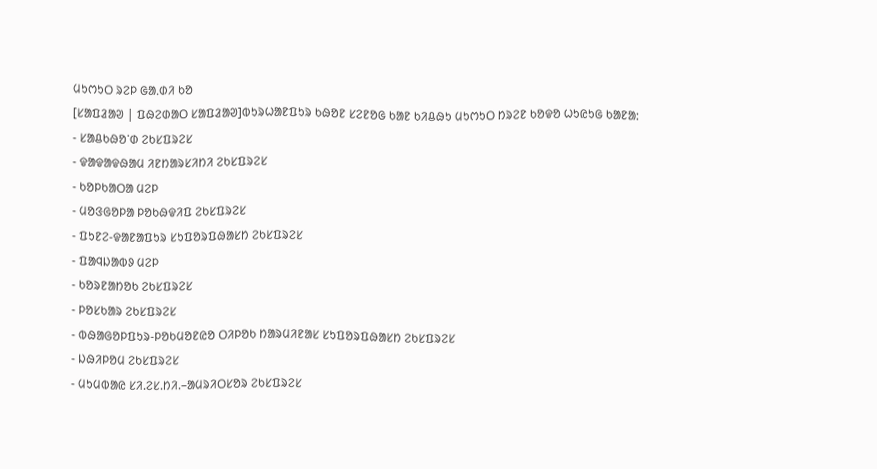ᱢᱩᱬᱩᱛ ᱨᱮᱞ ᱜᱟᱹᱰᱤ ᱠᱚ
[ᱥᱟᱯᱲᱟᱣ | ᱯᱷᱮᱰᱟᱛ ᱥᱟᱯᱲᱟᱣ]ᱵᱩᱨᱦᱟᱱᱯᱩᱨ ᱠᱷᱚᱱ ᱥᱮᱱᱚᱜ ᱠᱟᱱ ᱠᱤᱪᱷᱩ ᱢᱩᱬᱩᱛ ᱴᱨᱮᱱ ᱠᱚᱫᱚ ᱦᱩᱭᱩᱜ ᱠᱟᱱᱟ:
- ᱥᱟᱪᱠᱷᱚᱸᱰ ᱮᱠᱥᱯᱨᱮᱥ
- ᱫᱟᱫᱟᱫᱷᱟᱢ ᱤᱱᱴᱟᱨᱥᱤᱴᱤ ᱮᱠᱥᱯᱨᱮᱥ
- ᱠᱚᱞᱠᱟᱛᱟ ᱢᱮᱞ
- ᱢᱚᱝᱜᱚᱞᱟ ᱞᱚᱠᱷᱫᱤᱯ ᱮᱠᱥᱯᱨᱮᱥ
- ᱯᱩᱱᱮ-ᱫᱟᱱᱟᱯᱩᱨ ᱥᱩᱯᱚᱨᱯᱷᱟᱥᱴ ᱮᱠᱥᱯᱨᱮᱥ
- ᱯᱟᱧᱡᱟᱵᱽ ᱢᱮᱞ
- ᱠᱚᱨᱱᱟᱴᱚᱠ ᱮᱠᱥᱯᱨᱮᱥ
- ᱞᱚᱥᱠᱟᱨ ᱮᱠᱥᱯᱨᱮᱥ
- ᱵᱷᱟᱜᱚᱞᱯᱩᱨ-ᱞᱚᱠᱢᱚᱱᱭᱚ ᱛᱤᱞᱚᱠ ᱴᱟᱨᱢᱤᱱᱟᱥ ᱥᱩᱯᱚᱨᱯᱷᱟᱥᱴ ᱮᱠᱥᱯᱨᱮᱥ
- ᱡᱷᱤᱞᱚᱢ ᱮᱠᱥᱯᱨᱮᱥ
- ᱢᱩᱢᱵᱟᱭ ᱥᱤ.ᱮᱥ.ᱴᱤ.–ᱟᱢᱨᱤᱛᱥᱚᱨ ᱮᱠᱥᱯᱨᱮᱥ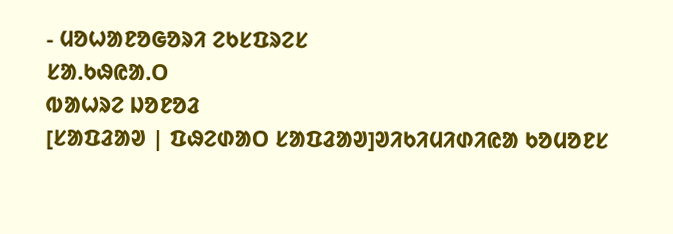- ᱢᱚᱦᱟᱱᱚᱜᱚᱨᱤ ᱮᱠᱥᱯᱨᱮᱥ
ᱥᱟᱹᱠᱷᱭᱟᱹᱛ
ᱵᱟᱦᱨᱮ ᱡᱚᱱᱚᱲ
[ᱥᱟᱯᱲᱟᱣ | ᱯᱷᱮᱰᱟᱛ ᱥᱟᱯᱲᱟᱣ]ᱣᱤᱠᱤᱢᱤᱰᱤᱭᱟ ᱠᱚᱢᱚᱱᱥ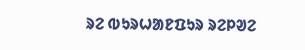ᱨᱮ ᱵᱩᱨᱦᱟᱱᱯᱩᱨ ᱨᱮᱞᱣᱮ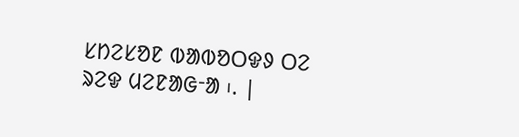ᱥᱴᱮᱥᱚᱱ ᱵᱟᱵᱚᱛᱫᱽ ᱛᱮ ᱨᱮᱫ ᱢᱮᱱᱟᱜᱼᱟ ᱾. |